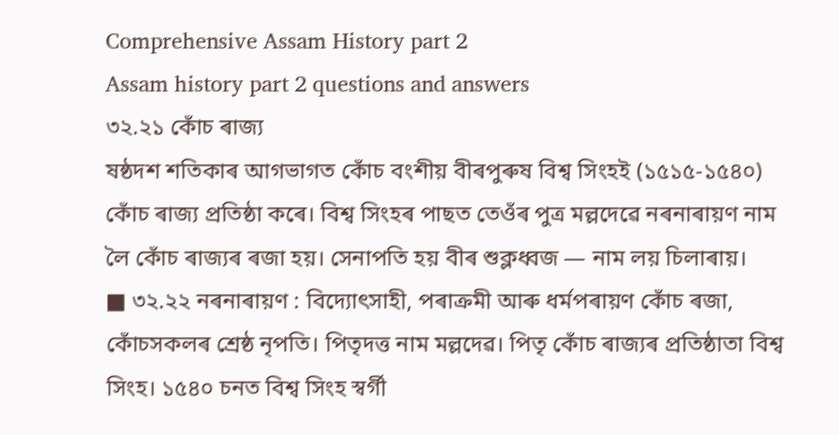Comprehensive Assam History part 2
Assam history part 2 questions and answers
৩২.২১ কোঁচ ৰাজ্য
ষষ্ঠদশ শতিকাৰ আগভাগত কোঁচ বংশীয় বীৰপুৰুষ বিশ্ব সিংহই (১৫১৫-১৫৪০) কোঁচ ৰাজ্য প্ৰতিষ্ঠা কৰে। বিশ্ব সিংহৰ পাছত তেওঁৰ পুত্ৰ মল্লদেৱে নৰনাৰায়ণ নাম লৈ কোঁচ ৰাজ্যৰ ৰজা হয়। সেনাপতি হয় বীৰ শুক্লধ্বজ — নাম লয় চিলাৰায়।
■ ৩২.২২ নৰনাৰায়ণ : বিদ্যোৎসাহী, পৰাক্ৰমী আৰু ধৰ্মপৰায়ণ কোঁচ ৰজা, কোঁচসকলৰ শ্ৰেষ্ঠ নৃপতি। পিতৃদত্ত নাম মল্লদেৱ। পিতৃ কোঁচ ৰাজ্যৰ প্ৰতিষ্ঠাতা বিশ্ব সিংহ। ১৫৪০ চনত বিশ্ব সিংহ স্বৰ্গী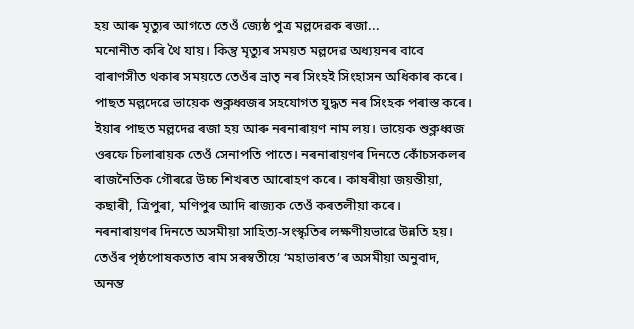হয় আৰু মৃত্যুৰ আগতে তেওঁ জ্যেষ্ঠ পুত্ৰ মল্লদেৱক ৰজা...
মনোনীত কৰি থৈ যায়। কিন্তু মৃত্যুৰ সময়ত মল্লদেৱ অধ্যয়নৰ বাবে বাৰাণসীত থকাৰ সময়তে তেওঁৰ ভ্ৰাতৃ নৰ সিংহই সিংহাসন অধিকাৰ কৰে। পাছত মল্লদেৱে ভায়েক শুক্লধ্বজৰ সহযোগত যুদ্ধত নৰ সিংহক পৰাস্ত কৰে। ইয়াৰ পাছত মল্লদেৱ ৰজা হয় আৰু নৰনাৰায়ণ নাম লয়। ভায়েক শুক্লধ্বজ ওৰফে চিলাৰায়ক তেওঁ সেনাপতি পাতে। নৰনাৰায়ণৰ দিনতে কোঁচসকলৰ ৰাজনৈতিক গৌৰৱে উচ্চ শিখৰত আৰোহণ কৰে। কাষৰীয়া জয়ন্তীয়া, কছাৰী, ত্ৰিপুৰা, মণিপুৰ আদি ৰাজ্যক তেওঁ কৰতলীয়া কৰে।
নৰনাৰায়ণৰ দিনতে অসমীয়া সাহিত্য-সংস্কৃতিৰ লক্ষণীয়ভাৱে উন্নতি হয়। তেওঁৰ পৃষ্ঠপোষকতাত ৰাম সৰস্বতীয়ে ‘মহাভাৰত’ৰ অসমীয়া অনুবাদ, অনন্ত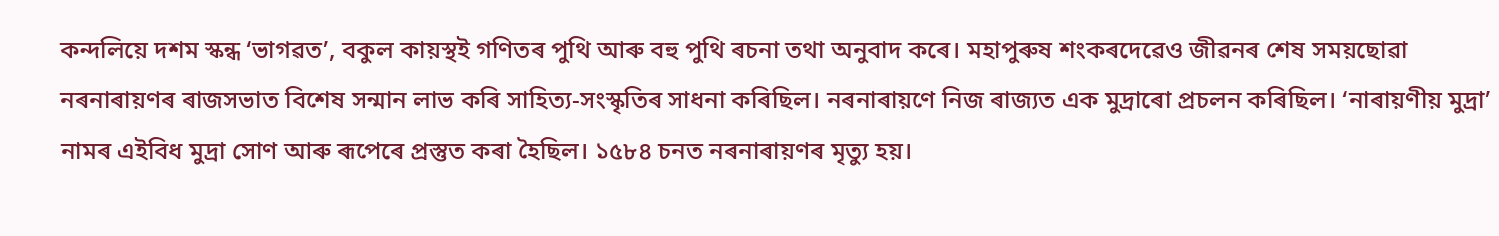কন্দলিয়ে দশম স্কন্ধ ‘ভাগৱত’, বকুল কায়স্থই গণিতৰ পুথি আৰু বহু পুথি ৰচনা তথা অনুবাদ কৰে। মহাপুৰুষ শংকৰদেৱেও জীৱনৰ শেষ সময়ছোৱা নৰনাৰায়ণৰ ৰাজসভাত বিশেষ সন্মান লাভ কৰি সাহিত্য-সংস্কৃতিৰ সাধনা কৰিছিল। নৰনাৰায়ণে নিজ ৰাজ্যত এক মুদ্ৰাৰো প্ৰচলন কৰিছিল। ‘নাৰায়ণীয় মুদ্ৰা’ নামৰ এইবিধ মুদ্ৰা সোণ আৰু ৰূপেৰে প্ৰস্তুত কৰা হৈছিল। ১৫৮৪ চনত নৰনাৰায়ণৰ মৃত্যু হয়।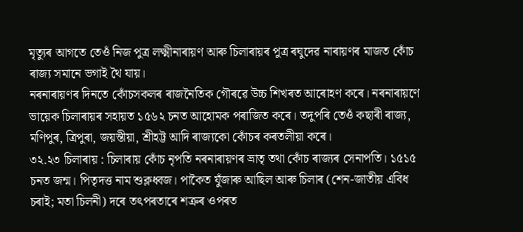মৃত্যুৰ আগতে তেওঁ নিজ পুত্ৰ লক্ষ্মীনাৰায়ণ আৰু চিলাৰায়ৰ পুত্ৰ ৰঘুদেৱ নাৰায়ণৰ মাজত কোঁচ ৰাজ্য সমানে ভগাই থৈ যায়।
নৰনাৰায়ণৰ দিনতে কোঁচসকলৰ ৰাজনৈতিক গৌৰৱে উচ্চ শিখৰত আৰোহণ কৰে। নৰনাৰায়ণে ভায়েক চিলাৰায়ৰ সহায়ত ১৫৬২ চনত আহোমক পৰাজিত কৰে। তদুপৰি তেওঁ কছাৰী ৰাজ্য, মণিপুৰ, ত্ৰিপুৰা, জয়ন্তীয়া, শ্ৰীহট্ট আদি ৰাজ্যকো কোঁচৰ কৰতলীয়া কৰে।
৩২.২৩ চিলাৰায় : চিলাৰায় কোঁচ নৃপতি নৰনাৰায়ণৰ ভ্ৰাতৃ তথা কোঁচ ৰাজ্যৰ সেনাপতি। ১৫১৫ চনত জন্ম। পিতৃদত্ত নাম শুক্লধ্বজ। পাকৈত যুঁজাৰু আছিল আৰু চিলাৰ (শেন-জাতীয় এবিধ চৰাই; মতা চিলনী) দৰে তৎপৰতাৰে শত্ৰুৰ ওপৰত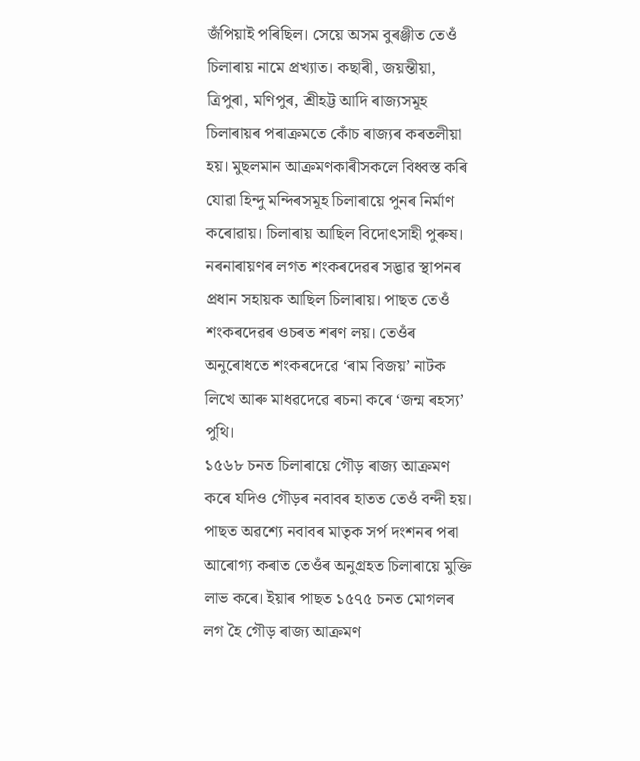জঁপিয়াই পৰিছিল। সেয়ে অসম বুৰঞ্জীত তেওঁ চিলাৰায় নামে প্ৰখ্যাত। কছাৰী, জয়ন্তীয়া, ত্ৰিপুৰা, মণিপুৰ, শ্ৰীহট্ট আদি ৰাজ্যসমূহ চিলাৰায়ৰ পৰাক্ৰমতে কোঁচ ৰাজ্যৰ কৰতলীয়া হয়। মুছলমান আক্ৰমণকাৰীসকলে বিধ্বস্ত কৰি যোৱা হিন্দু মন্দিৰসমূহ চিলাৰায়ে পুনৰ নিৰ্মাণ কৰোৱায়। চিলাৰায় আছিল বিদোৎসাহী পুৰুষ। নৰনাৰায়ণৰ লগত শংকৰদেৱৰ সদ্ভাৱ স্থাপনৰ প্ৰধান সহায়ক আছিল চিলাৰায়। পাছত তেওঁ শংকৰদেৱৰ ওচৰত শৰণ লয়। তেওঁৰ অনুৰোধতে শংকৰদেৱে ‘ৰাম বিজয়’ নাটক লিখে আৰু মাধৱদেৱে ৰচনা কৰে ‘জন্ম ৰহস্য’ পুথি।
১৫৬৮ চনত চিলাৰায়ে গৌড় ৰাজ্য আক্ৰমণ কৰে যদিও গৌড়ৰ নবাবৰ হাতত তেওঁ বন্দী হয়। পাছত অৱশ্যে নবাবৰ মাতৃক সৰ্প দংশনৰ পৰা আৰোগ্য কৰাত তেওঁৰ অনুগ্ৰহত চিলাৰায়ে মুক্তি লাভ কৰে। ইয়াৰ পাছত ১৫৭৫ চনত মোগলৰ লগ হৈ গৌড় ৰাজ্য আক্ৰমণ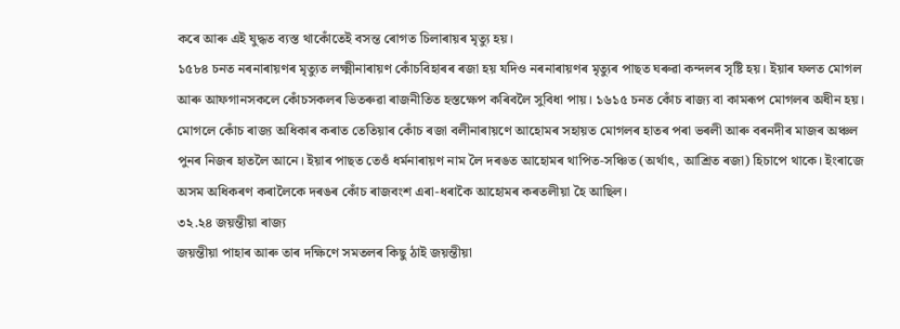কৰে আৰু এই যুদ্ধত ব্যস্ত থাকোঁতেই বসন্ত ৰোগত চিলাৰায়ৰ মৃত্যু হয়।
১৫৮৪ চনত নৰনাৰায়ণৰ মৃত্যুত লক্ষ্মীনাৰায়ণ কোঁচবিহাৰৰ ৰজা হয় যদিও নৰনাৰায়ণৰ মৃত্যুৰ পাছত ঘৰুৱা কন্দলৰ সৃষ্টি হয়। ইয়াৰ ফলত মোগল আৰু আফগানসকলে কোঁচসকলৰ ভিতৰুৱা ৰাজনীতিত হস্তক্ষেপ কৰিবলৈ সুবিধা পায়। ১৬১৫ চনত কোঁচ ৰাজ্য বা কামৰূপ মোগলৰ অধীন হয়।
মোগলে কোঁচ ৰাজ্য অধিকাৰ কৰাত তেতিয়াৰ কোঁচ ৰজা বলীনাৰায়ণে আহোমৰ সহায়ত মোগলৰ হাতৰ পৰা ভৰলী আৰু বৰনদীৰ মাজৰ অঞ্চল পুনৰ নিজৰ হাতলৈ আনে। ইয়াৰ পাছত তেওঁ ধৰ্মনাৰায়ণ নাম লৈ দৰঙত আহোমৰ থাপিত-সঞ্চিত (অৰ্থাৎ, আশ্ৰিত ৰজা) হিচাপে থাকে। ইংৰাজে অসম অধিকৰণ কৰালৈকে দৰঙৰ কোঁচ ৰাজবংশ এৰা-ধৰাকৈ আহোমৰ কৰতলীয়া হৈ আছিল।
৩২.২৪ জয়ন্তীয়া ৰাজ্য
জয়ন্তীয়া পাহাৰ আৰু তাৰ দক্ষিণে সমতলৰ কিছু ঠাই জয়ন্তীয়া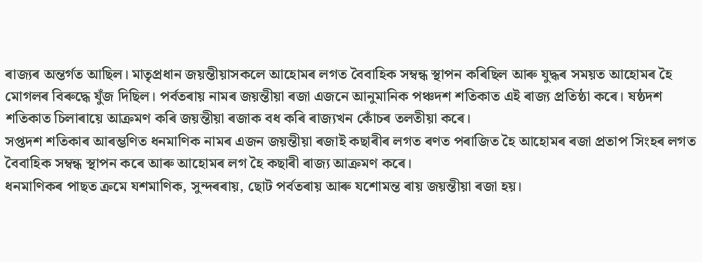ৰাজ্যৰ অন্তৰ্গত আছিল। মাতৃপ্ৰধান জয়ন্তীয়াসকলে আহোমৰ লগত বৈবাহিক সম্বন্ধ স্থাপন কৰিছিল আৰু যুদ্ধৰ সময়ত আহোমৰ হৈ মোগলৰ বিৰুদ্ধে যুঁজ দিছিল। পৰ্বতৰায় নামৰ জয়ন্তীয়া ৰজা এজনে আনুমানিক পঞ্চদশ শতিকাত এই ৰাজ্য প্ৰতিষ্ঠা কৰে। ষষ্ঠদশ শতিকাত চিলাৰায়ে আক্ৰমণ কৰি জয়ন্তীয়া ৰজাক বধ কৰি ৰাজ্যখন কোঁচৰ তলতীয়া কৰে।
সপ্তদশ শতিকাৰ আৰম্ভণিত ধনমাণিক নামৰ এজন জয়ন্তীয়া ৰজাই কছাৰীৰ লগত ৰণত পৰাজিত হৈ আহোমৰ ৰজা প্ৰতাপ সিংহৰ লগত বৈবাহিক সম্বন্ধ স্থাপন কৰে আৰু আহোমৰ লগ হৈ কছাৰী ৰাজ্য আক্ৰমণ কৰে।
ধনমাণিকৰ পাছত ক্ৰমে যশমাণিক, সুন্দৰৰায়, ছোট পৰ্বতৰায় আৰু যশোমন্ত ৰায় জয়ন্তীয়া ৰজা হয়।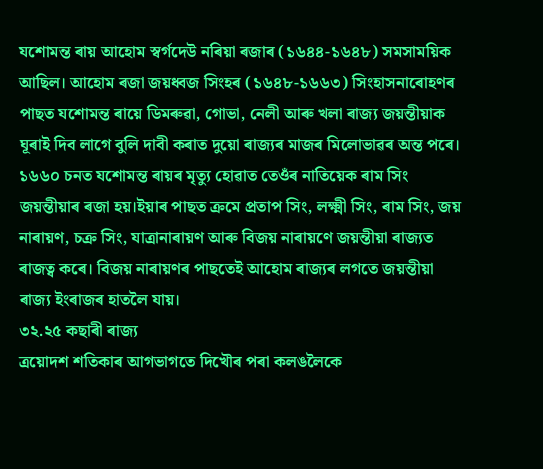যশোমন্ত ৰায় আহোম স্বৰ্গদেউ নৰিয়া ৰজাৰ (১৬৪৪-১৬৪৮) সমসাময়িক আছিল। আহোম ৰজা জয়ধ্বজ সিংহৰ (১৬৪৮-১৬৬৩) সিংহাসনাৰোহণৰ পাছত যশোমন্ত ৰায়ে ডিমৰুৱা, গোভা, নেলী আৰু খলা ৰাজ্য জয়ন্তীয়াক ঘূৰাই দিব লাগে বুলি দাবী কৰাত দুয়ো ৰাজ্যৰ মাজৰ মিলোভাৱৰ অন্ত পৰে।
১৬৬০ চনত যশোমন্ত ৰায়ৰ মৃত্যু হোৱাত তেওঁৰ নাতিয়েক ৰাম সিং জয়ন্তীয়াৰ ৰজা হয়।ইয়াৰ পাছত ক্ৰমে প্ৰতাপ সিং, লক্ষ্মী সিং, ৰাম সিং, জয় নাৰায়ণ, চক্ৰ সিং, যাত্ৰানাৰায়ণ আৰু বিজয় নাৰায়ণে জয়ন্তীয়া ৰাজ্যত ৰাজত্ব কৰে। বিজয় নাৰায়ণৰ পাছতেই আহোম ৰাজ্যৰ লগতে জয়ন্তীয়া ৰাজ্য ইংৰাজৰ হাতলৈ যায়।
৩২.২৫ কছাৰী ৰাজ্য
ত্ৰয়োদশ শতিকাৰ আগভাগতে দিখৌৰ পৰা কলঙলৈকে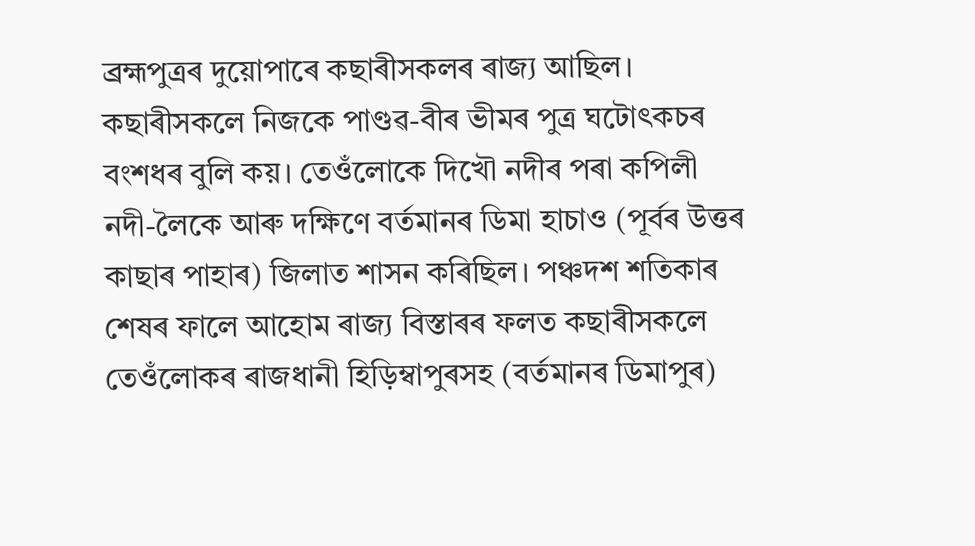ব্ৰহ্মপুত্ৰৰ দুয়োপাৰে কছাৰীসকলৰ ৰাজ্য আছিল। কছাৰীসকলে নিজকে পাণ্ডৱ-বীৰ ভীমৰ পুত্ৰ ঘটোৎকচৰ বংশধৰ বুলি কয়। তেওঁলোকে দিখৌ নদীৰ পৰা কপিলী নদী-লৈকে আৰু দক্ষিণে বৰ্তমানৰ ডিমা হাচাও (পূৰ্বৰ উত্তৰ কাছাৰ পাহাৰ) জিলাত শাসন কৰিছিল। পঞ্চদশ শতিকাৰ শেষৰ ফালে আহোম ৰাজ্য বিস্তাৰৰ ফলত কছাৰীসকলে তেওঁলোকৰ ৰাজধানী হিড়িম্বাপুৰসহ (বৰ্তমানৰ ডিমাপুৰ)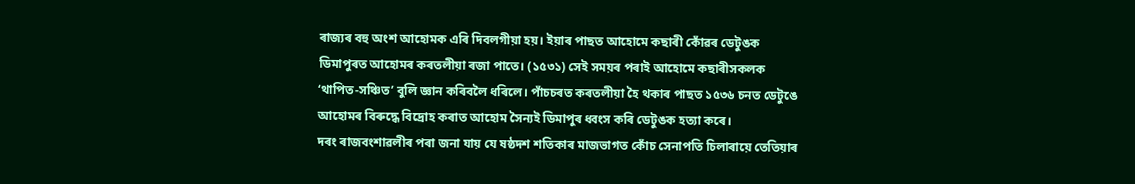ৰাজ্যৰ বহু অংশ আহোমক এৰি দিবলগীয়া হয়। ইয়াৰ পাছত আহোমে কছাৰী কোঁৱৰ ডেটুঙক ডিমাপুৰত আহোমৰ কৰতলীয়া ৰজা পাতে। (১৫৩১) সেই সময়ৰ পৰাই আহোমে কছাৰীসকলক ‘থাপিত-সঞ্চিত’ বুলি জ্ঞান কৰিবলৈ ধৰিলে। পাঁচচৰত কৰতলীয়া হৈ থকাৰ পাছত ১৫৩৬ চনত ডেটুঙে আহোমৰ বিৰুদ্ধে বিদ্ৰোহ কৰাত আহোম সৈন্যই ডিমাপুৰ ধ্বংস কৰি ডেটুঙক হত্যা কৰে।
দৰং ৰাজবংশাৱলীৰ পৰা জনা যায় যে ষষ্ঠদশ শতিকাৰ মাজভাগত কোঁচ সেনাপতি চিলাৰায়ে তেতিয়াৰ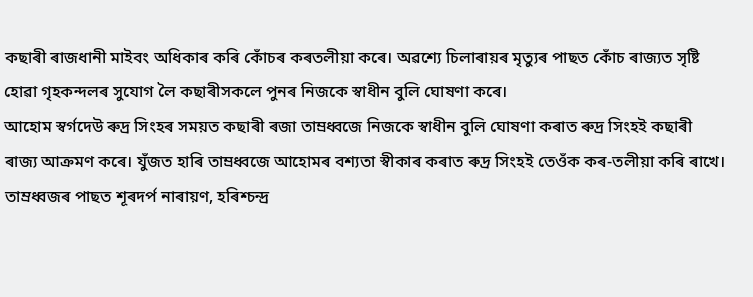কছাৰী ৰাজধানী মাইবং অধিকাৰ কৰি কোঁচৰ কৰতলীয়া কৰে। অৱশ্যে চিলাৰায়ৰ মৃত্যুৰ পাছত কোঁচ ৰাজ্যত সৃষ্টি হোৱা গৃহকন্দলৰ সুযোগ লৈ কছাৰীসকলে পুনৰ নিজকে স্বাধীন বুলি ঘোষণা কৰে।
আহোম স্বৰ্গদেউ ৰুদ্ৰ সিংহৰ সময়ত কছাৰী ৰজা তাম্ৰধ্বজে নিজকে স্বাধীন বুলি ঘোষণা কৰাত ৰুদ্ৰ সিংহই কছাৰী ৰাজ্য আক্ৰমণ কৰে। যুঁজত হাৰি তাম্ৰধ্বজে আহোমৰ বশ্যতা স্বীকাৰ কৰাত ৰুদ্ৰ সিংহই তেওঁক কৰ-তলীয়া কৰি ৰাখে। তাম্ৰধ্বজৰ পাছত শূৰদৰ্প নাৰায়ণ, হৰিশ্চন্দ্ৰ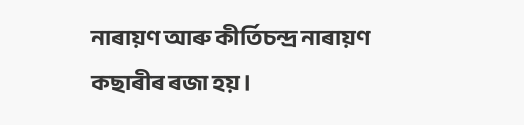নাৰায়ণ আৰু কীৰ্তিচন্দ্ৰ নাৰায়ণ কছাৰীৰ ৰজা হয়।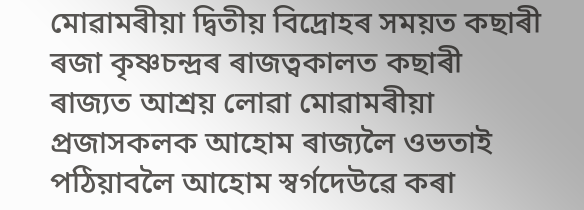মোৱামৰীয়া দ্বিতীয় বিদ্ৰোহৰ সময়ত কছাৰী ৰজা কৃষ্ণচন্দ্ৰৰ ৰাজত্বকালত কছাৰী ৰাজ্যত আশ্ৰয় লোৱা মোৱামৰীয়া প্ৰজাসকলক আহোম ৰাজ্যলৈ ওভতাই পঠিয়াবলৈ আহোম স্বৰ্গদেউৱে কৰা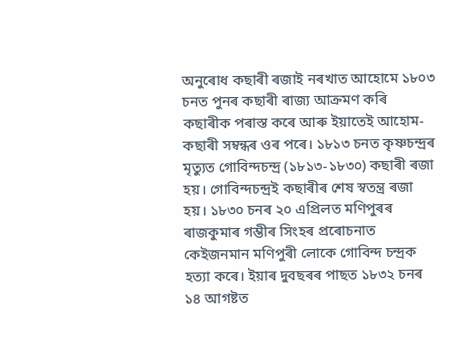অনুৰোধ কছাৰী ৰজাই নৰখাত আহোমে ১৮০৩ চনত পুনৰ কছাৰী ৰাজ্য আক্ৰমণ কৰি কছাৰীক পৰাস্ত কৰে আৰু ইয়াতেই আহোম-কছাৰী সম্বন্ধৰ ওৰ পৰে। ১৮১৩ চনত কৃষ্ণচন্দ্ৰৰ মৃত্যুত গোবিন্দচন্দ্ৰ (১৮১৩-১৮৩০) কছাৰী ৰজা হয়। গোবিন্দচন্দ্ৰই কছাৰীৰ শেষ স্বতন্ত্ৰ ৰজা হয়। ১৮৩০ চনৰ ২০ এপ্ৰিলত মণিপুৰৰ ৰাজকুমাৰ গম্ভীৰ সিংহৰ প্ৰৰোচনাত কেইজনমান মণিপুৰী লোকে গোবিন্দ চন্দ্ৰক হত্যা কৰে। ইয়াৰ দুবছৰৰ পাছত ১৮৩২ চনৰ ১৪ আগষ্টত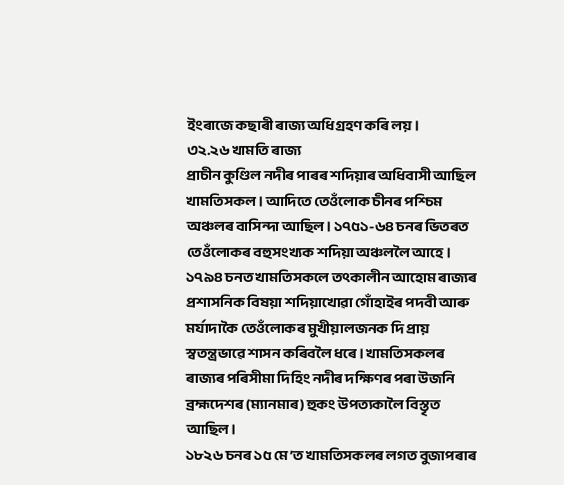ইংৰাজে কছাৰী ৰাজ্য অধিগ্রহণ কৰি লয়।
৩২.২৬ খামতি ৰাজ্য
প্ৰাচীন কুণ্ডিল নদীৰ পাৰৰ শদিয়াৰ অধিবাসী আছিল খামতিসকল। আদিতে তেওঁলোক চীনৰ পশ্চিম অঞ্চলৰ বাসিন্দা আছিল। ১৭৫১-৬৪ চনৰ ভিতৰত তেওঁলোকৰ বহুসংখ্যক শদিয়া অঞ্চললৈ আহে। ১৭৯৪ চনত খামতিসকলে তৎকালীন আহোম ৰাজ্যৰ প্ৰশাসনিক বিষয়া শদিয়াখোৱা গোঁহাইৰ পদবী আৰু মৰ্যাদাকৈ তেওঁলোকৰ মুখীয়ালজনক দি প্ৰায় স্বতন্ত্ৰভাৱে শাসন কৰিবলৈ ধৰে। খামতিসকলৰ ৰাজ্যৰ পৰিসীমা দিহিং নদীৰ দক্ষিণৰ পৰা উজনি ব্ৰহ্মদেশৰ (ম্যানমাৰ) হুকং উপত্যকালৈ বিস্তৃত আছিল।
১৮২৬ চনৰ ১৫ মে’ত খামতিসকলৰ লগত বুজাপৰাৰ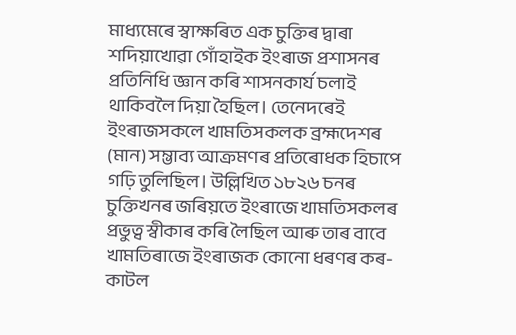মাধ্যমেৰে স্বাক্ষৰিত এক চুক্তিৰ দ্বাৰা শদিয়াখোৱা গোঁহাইক ইংৰাজ প্ৰশাসনৰ প্ৰতিনিধি জ্ঞান কৰি শাসনকাৰ্য চলাই থাকিবলৈ দিয়া হৈছিল। তেনেদৰেই ইংৰাজসকলে খামতিসকলক ব্ৰহ্মদেশৰ (মান) সম্ভাব্য আক্ৰমণৰ প্ৰতিৰোধক হিচাপে গঢ়ি তুলিছিল। উল্লিখিত ১৮২৬ চনৰ চুক্তিখনৰ জৰিয়তে ইংৰাজে খামতিসকলৰ প্ৰভুত্ব স্বীকাৰ কৰি লৈছিল আৰু তাৰ বাবে খামতিৰাজে ইংৰাজক কোনো ধৰণৰ কৰ-কাটল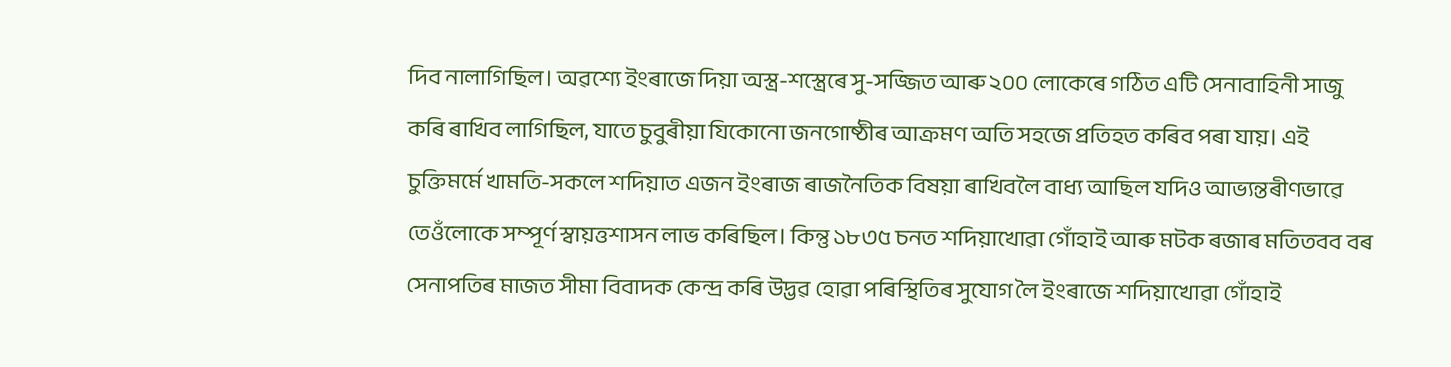দিব নালাগিছিল। অৱশ্যে ইংৰাজে দিয়া অস্ত্ৰ-শস্ত্ৰেৰে সু-সজ্জিত আৰু ২০০ লোকেৰে গঠিত এটি সেনাবাহিনী সাজু কৰি ৰাখিব লাগিছিল, যাতে চুবুৰীয়া যিকোনো জনগোষ্ঠীৰ আক্ৰমণ অতি সহজে প্ৰতিহত কৰিব পৰা যায়। এই চুক্তিমৰ্মে খামতি-সকলে শদিয়াত এজন ইংৰাজ ৰাজনৈতিক বিষয়া ৰাখিবলৈ বাধ্য আছিল যদিও আভ্যন্তৰীণভাৱে তেওঁলোকে সম্পূৰ্ণ স্বায়ত্তশাসন লাভ কৰিছিল। কিন্তু ১৮৩৫ চনত শদিয়াখোৱা গোঁহাই আৰু মটক ৰজাৰ মতিতবব বৰ সেনাপতিৰ মাজত সীমা বিবাদক কেন্দ্ৰ কৰি উদ্ভৱ হোৱা পৰিস্থিতিৰ সুযোগ লৈ ইংৰাজে শদিয়াখোৱা গোঁহাই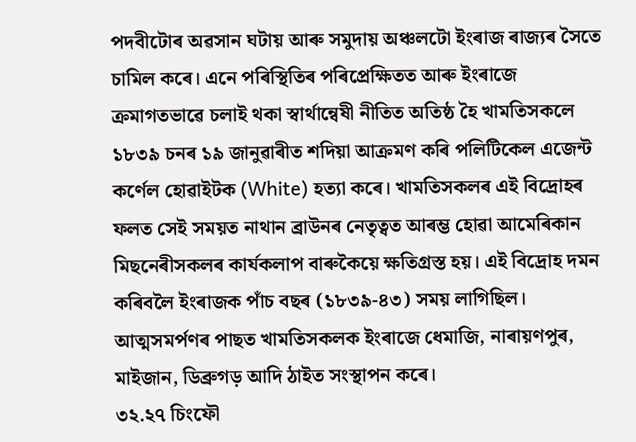পদবীটোৰ অৱসান ঘটায় আৰু সমুদায় অঞ্চলটো ইংৰাজ ৰাজ্যৰ সৈতে চামিল কৰে। এনে পৰিস্থিতিৰ পৰিপ্ৰেক্ষিতত আৰু ইংৰাজে ক্ৰমাগতভাৱে চলাই থকা স্বাৰ্থান্বেষী নীতিত অতিষ্ঠ হৈ খামতিসকলে ১৮৩৯ চনৰ ১৯ জানুৱাৰীত শদিয়া আক্ৰমণ কৰি পলিটিকেল এজেন্ট কৰ্ণেল হোৱাইটক (White) হত্যা কৰে। খামতিসকলৰ এই বিদ্ৰোহৰ ফলত সেই সময়ত নাথান ব্ৰাউনৰ নেতৃত্বত আৰম্ভ হোৱা আমেৰিকান মিছনেৰীসকলৰ কাৰ্যকলাপ বাৰুকৈয়ে ক্ষতিগ্ৰস্ত হয়। এই বিদ্ৰোহ দমন কৰিবলৈ ইংৰাজক পাঁচ বছৰ (১৮৩৯-৪৩) সময় লাগিছিল। আত্মসমৰ্পণৰ পাছত খামতিসকলক ইংৰাজে ধেমাজি, নাৰায়ণপুৰ, মাইজান, ডিব্ৰুগড় আদি ঠাইত সংস্থাপন কৰে।
৩২.২৭ চিংফৌ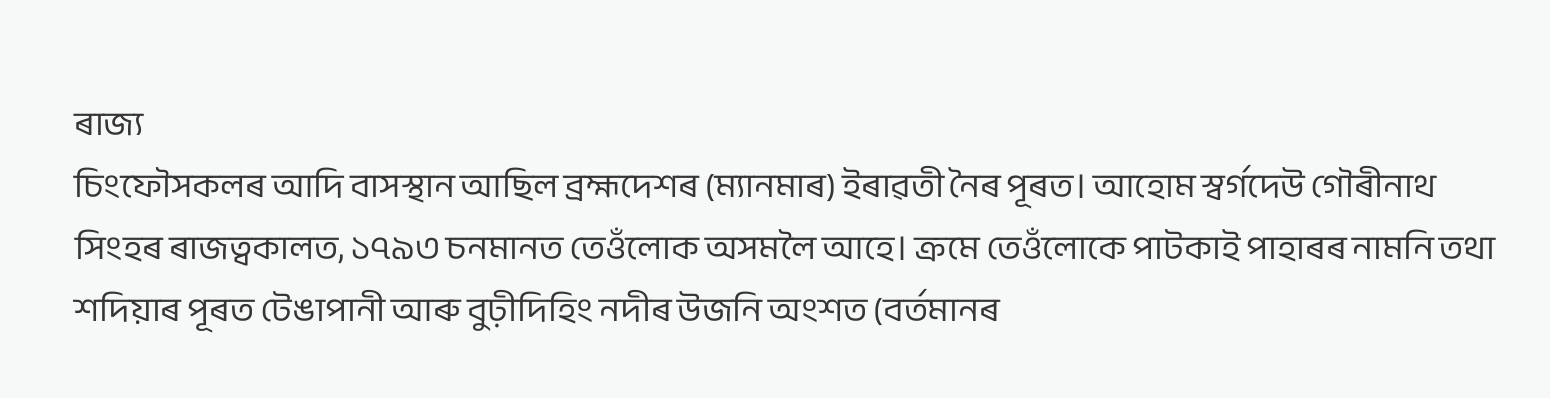ৰাজ্য
চিংফৌসকলৰ আদি বাসস্থান আছিল ব্ৰহ্মদেশৰ (ম্যানমাৰ) ইৰাৱতী নৈৰ পূৰত। আহোম স্বৰ্গদেউ গৌৰীনাথ সিংহৰ ৰাজত্বকালত, ১৭৯৩ চনমানত তেওঁলোক অসমলৈ আহে। ক্ৰমে তেওঁলোকে পাটকাই পাহাৰৰ নামনি তথা শদিয়াৰ পূৰত টেঙাপানী আৰু বুঢ়ীদিহিং নদীৰ উজনি অংশত (বৰ্তমানৰ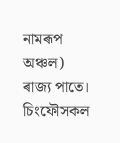নামৰূপ অঞ্চল) ৰাজ্য পাতে। চিংফৌসকল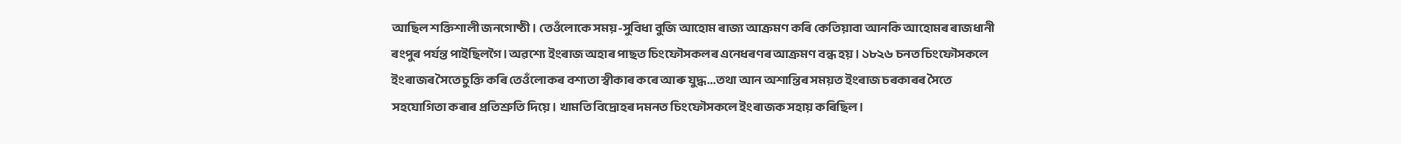আছিল শক্তিশালী জনগোষ্ঠী। তেওঁলোকে সময়-সুবিধা বুজি আহোম ৰাজ্য আক্ৰমণ কৰি কেতিয়াবা আনকি আহোমৰ ৰাজধানী ৰংপুৰ পৰ্যন্ত পাইছিলগৈ। অৱশ্যে ইংৰাজ অহাৰ পাছত চিংফৌসকলৰ এনেধৰণৰ আক্ৰমণ বন্ধ হয়। ১৮২৬ চনত চিংফৌসকলে ইংৰাজৰ সৈতে চুক্তি কৰি তেওঁলোকৰ বশ্যতা স্বীকাৰ কৰে আৰু যুদ্ধ...তথা আন অশান্তিৰ সময়ত ইংৰাজ চৰকাৰৰ সৈতে সহযোগিতা কৰাৰ প্ৰতিশ্ৰুতি দিয়ে। খামতি বিদ্ৰোহৰ দমনত চিংফৌসকলে ইংৰাজক সহায় কৰিছিল।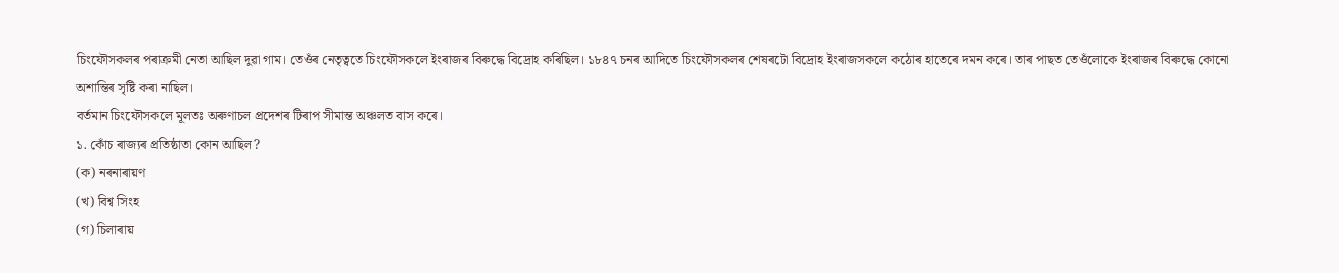চিংফৌসকলৰ পৰাক্ৰমী নেতা আছিল দুৱা গাম। তেওঁৰ নেতৃত্বতে চিংফৌসকলে ইংৰাজৰ বিৰুদ্ধে বিদ্ৰোহ কৰিছিল। ১৮৪৭ চনৰ আদিতে চিংফৌসকলৰ শেষৰটো বিদ্ৰোহ ইংৰাজসকলে কঠোৰ হাতেৰে দমন কৰে। তাৰ পাছত তেওঁলোকে ইংৰাজৰ বিৰুদ্ধে কোনো অশান্তিৰ সৃষ্টি কৰা নাছিল।
বৰ্তমান চিংফৌসকলে মূলতঃ অৰুণাচল প্ৰদেশৰ টিৰাপ সীমান্ত অঞ্চলত বাস কৰে।
১. কোঁচ ৰাজ্যৰ প্ৰতিষ্ঠাতা কোন আছিল?
(ক) নৰনাৰায়ণ
(খ) বিশ্ব সিংহ
(গ) চিলাৰায়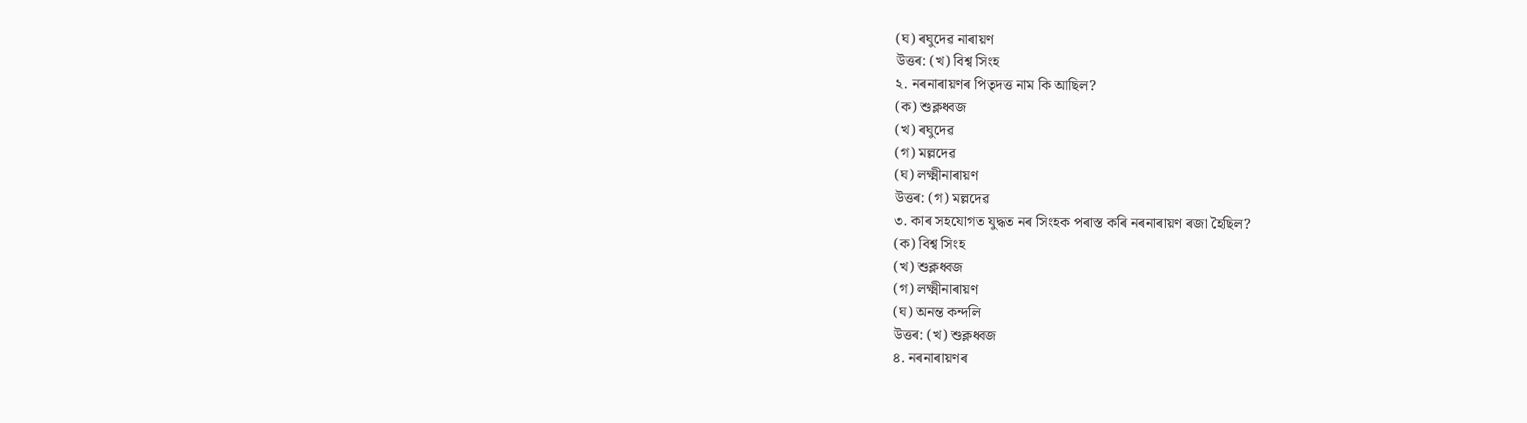(ঘ) ৰঘুদেৱ নাৰায়ণ
উত্তৰ: (খ) বিশ্ব সিংহ
২. নৰনাৰায়ণৰ পিতৃদত্ত নাম কি আছিল?
(ক) শুক্লধ্বজ
(খ) ৰঘুদেৱ
(গ) মল্লদেৱ
(ঘ) লক্ষ্মীনাৰায়ণ
উত্তৰ: (গ) মল্লদেৱ
৩. কাৰ সহযোগত যুদ্ধত নৰ সিংহক পৰাস্ত কৰি নৰনাৰায়ণ ৰজা হৈছিল?
(ক) বিশ্ব সিংহ
(খ) শুক্লধ্বজ
(গ) লক্ষ্মীনাৰায়ণ
(ঘ) অনন্ত কন্দলি
উত্তৰ: (খ) শুক্লধ্বজ
৪. নৰনাৰায়ণৰ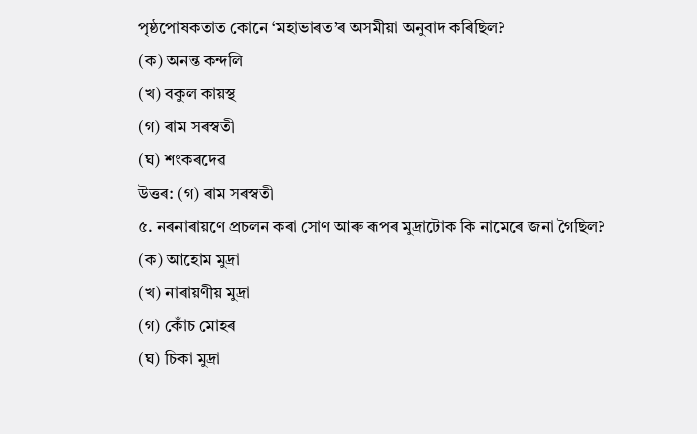পৃষ্ঠপোষকতাত কোনে ‘মহাভাৰত’ৰ অসমীয়া অনুবাদ কৰিছিল?
(ক) অনন্ত কন্দলি
(খ) বকুল কায়স্থ
(গ) ৰাম সৰস্বতী
(ঘ) শংকৰদেৱ
উত্তৰ: (গ) ৰাম সৰস্বতী
৫. নৰনাৰায়ণে প্ৰচলন কৰা সোণ আৰু ৰূপৰ মুদ্ৰাটোক কি নামেৰে জনা গৈছিল?
(ক) আহোম মুদ্ৰা
(খ) নাৰায়ণীয় মুদ্ৰা
(গ) কোঁচ মোহৰ
(ঘ) চিকা মুদ্ৰা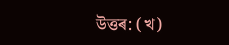উত্তৰ: (খ)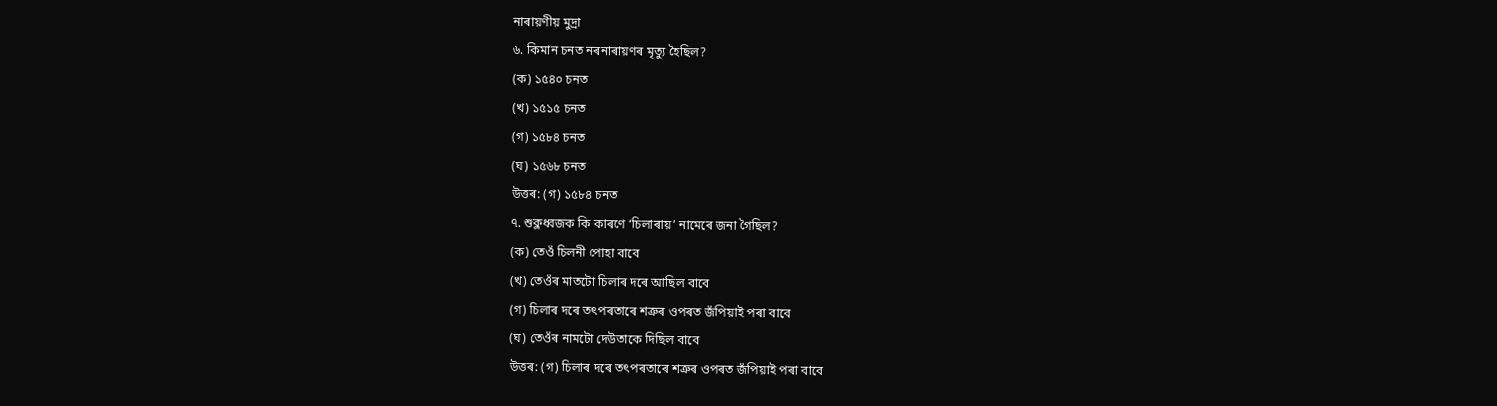নাৰায়ণীয় মুদ্ৰা
৬. কিমান চনত নৰনাৰায়ণৰ মৃত্যু হৈছিল?
(ক) ১৫৪০ চনত
(খ) ১৫১৫ চনত
(গ) ১৫৮৪ চনত
(ঘ) ১৫৬৮ চনত
উত্তৰ: (গ) ১৫৮৪ চনত
৭. শুক্লধ্বজক কি কাৰণে ‘চিলাৰায়’ নামেৰে জনা গৈছিল?
(ক) তেওঁ চিলনী পোহা বাবে
(খ) তেওঁৰ মাতটো চিলাৰ দৰে আছিল বাবে
(গ) চিলাৰ দৰে তৎপৰতাৰে শত্ৰুৰ ওপৰত জঁপিয়াই পৰা বাবে
(ঘ) তেওঁৰ নামটো দেউতাকে দিছিল বাবে
উত্তৰ: (গ) চিলাৰ দৰে তৎপৰতাৰে শত্ৰুৰ ওপৰত জঁপিয়াই পৰা বাবে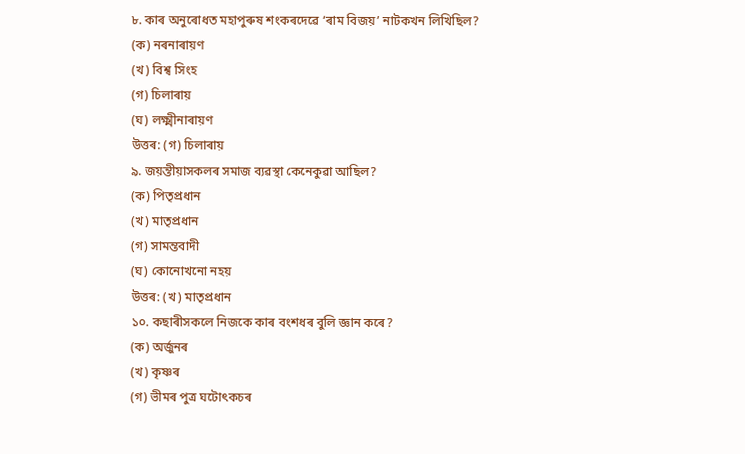৮. কাৰ অনুৰোধত মহাপুৰুষ শংকৰদেৱে ‘ৰাম বিজয়’ নাটকখন লিখিছিল?
(ক) নৰনাৰায়ণ
(খ) বিশ্ব সিংহ
(গ) চিলাৰায়
(ঘ) লক্ষ্মীনাৰায়ণ
উত্তৰ: (গ) চিলাৰায়
৯. জয়ন্তীয়াসকলৰ সমাজ ব্যৱস্থা কেনেকুৱা আছিল?
(ক) পিতৃপ্ৰধান
(খ) মাতৃপ্ৰধান
(গ) সামন্তবাদী
(ঘ) কোনোখনো নহয়
উত্তৰ: (খ) মাতৃপ্ৰধান
১০. কছাৰীসকলে নিজকে কাৰ বংশধৰ বুলি জ্ঞান কৰে?
(ক) অৰ্জুনৰ
(খ) কৃষ্ণৰ
(গ) ভীমৰ পুত্ৰ ঘটোৎকচৰ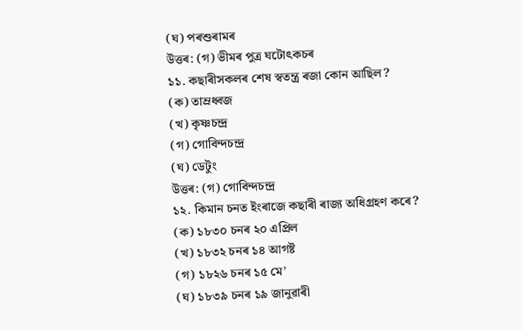(ঘ) পৰশুৰামৰ
উত্তৰ: (গ) ভীমৰ পুত্ৰ ঘটোৎকচৰ
১১. কছাৰীসকলৰ শেষ স্বতন্ত্ৰ ৰজা কোন আছিল?
(ক) তাম্ৰধ্বজ
(খ) কৃষ্ণচন্দ্ৰ
(গ) গোবিন্দচন্দ্ৰ
(ঘ) ডেটুং
উত্তৰ: (গ) গোবিন্দচন্দ্ৰ
১২. কিমান চনত ইংৰাজে কছাৰী ৰাজ্য অধিগ্ৰহণ কৰে?
(ক) ১৮৩০ চনৰ ২০ এপ্ৰিল
(খ) ১৮৩২ চনৰ ১৪ আগষ্ট
(গ) ১৮২৬ চনৰ ১৫ মে’
(ঘ) ১৮৩৯ চনৰ ১৯ জানুৱাৰী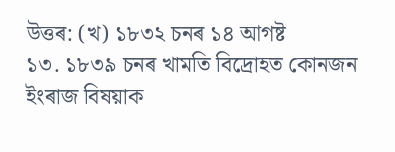উত্তৰ: (খ) ১৮৩২ চনৰ ১৪ আগষ্ট
১৩. ১৮৩৯ চনৰ খামতি বিদ্ৰোহত কোনজন ইংৰাজ বিষয়াক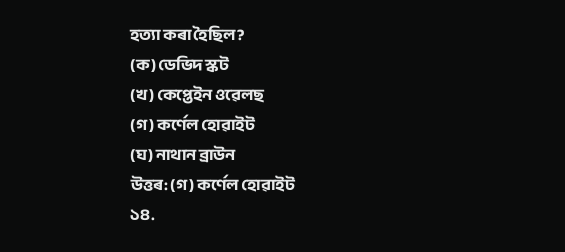হত্যা কৰা হৈছিল?
(ক) ডেভিদ স্কট
(খ) কেপ্তেইন ওৱেলছ
(গ) কৰ্ণেল হোৱাইট
(ঘ) নাথান ব্ৰাউন
উত্তৰ: (গ) কৰ্ণেল হোৱাইট
১৪.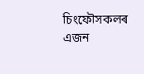চিংফৌসকলৰ এজন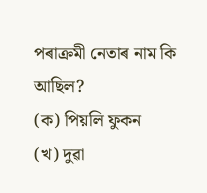পৰাক্ৰমী নেতাৰ নাম কি আছিল?
(ক) পিয়লি ফুকন
(খ) দুৱা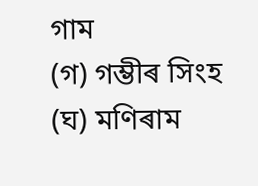গাম
(গ) গম্ভীৰ সিংহ
(ঘ) মণিৰাম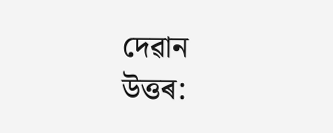দেৱান
উত্তৰ: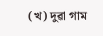(খ) দুৱা গাম